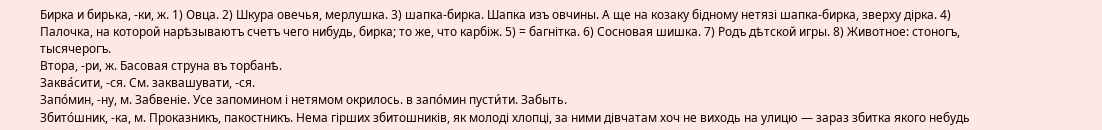Бирка и бирька, -ки, ж. 1) Овца. 2) Шкура овечья, мерлушка. 3) шапка-бирка. Шапка изъ овчины. А ще на козаку бідному нетязі шапка-бирка, зверху дірка. 4) Палочка, на которой нарѣзываютъ счетъ чего нибудь, бирка; то же, что карбіж. 5) = багнітка. 6) Сосновая шишка. 7) Родъ дѣтской игры. 8) Животное: стоногъ, тысячерогъ.
Втора, -ри, ж. Басовая струна въ торбанѣ.
Заква́сити, -ся. Cм. заквашувати, -ся.
Запо́мин, -ну, м. Забвеніе. Усе запомином і нетямом окрилось. в запо́мин пусти́ти. Забыть.
Збито́шник, -ка, м. Проказникъ, пакостникъ. Нема гірших збитошників, як молоді хлопці, за ними дівчатам хоч не виходь на улицю — зараз збитка якого небудь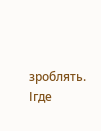зроблять.
Ігде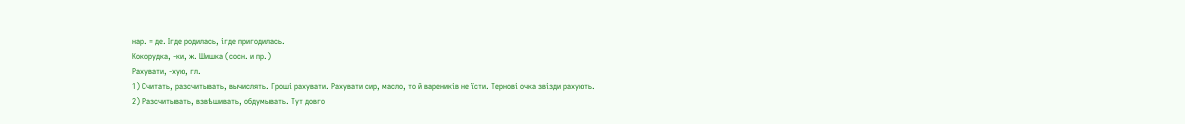нар. = де. Ігде родилась, ігде пригодилась.
Кокорудка, -ки, ж. Шишка (сосн. и пр.)
Рахувати, -хую, гл.
1) Считать, разсчитывать, вычислять. Гроші рахувати. Рахувати сир, масло, то й вареників не їсти. Тернові очка звізди рахують.
2) Разсчитывать, взвѣшивать, обдумывать. Тут довго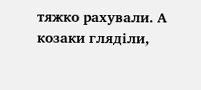тяжко рахували. А козаки гляділи,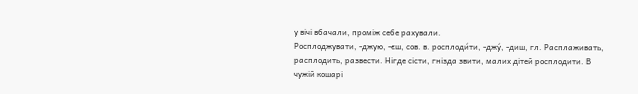у вічі вбачали, проміж себе рахували.
Росплоджувати, -джую, -єш, сов. в. росплоди́ти, -джу́, -диш, гл. Расплаживать, расплодить, развести. Нігде сісти, гнізда звити, малих дітей росплодити. В чужій кошарі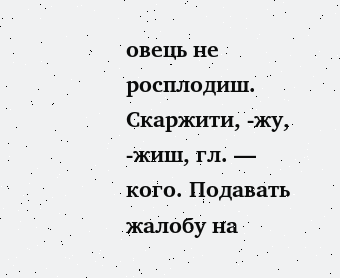овець не росплодиш.
Скаржити, -жу, -жиш, гл. — кого. Подавать жалобу на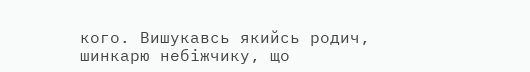кого. Вишукавсь якийсь родич, шинкарю небіжчику, що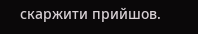скаржити прийшов.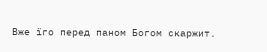Вже їго перед паном Богом скаржит.